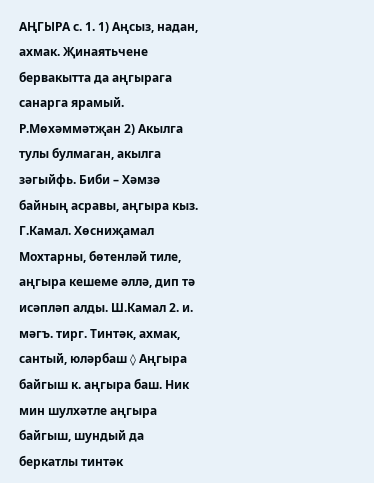АҢГЫРА с. 1. 1) Аңсыз, надан, ахмак. Җинаятьчене бервакытта да аңгырага санарга ярамый. Р.Мөхәммәтҗан 2) Акылга тулы булмаган, акылга зәгыйфь. Биби – Хәмзә байның асравы, аңгыра кыз. Г.Камал. Хөсниҗамал Мохтарны, бөтенләй тиле, аңгыра кешеме әллә, дип тә исәпләп алды. Ш.Камал 2. и. мәгъ. тирг. Тинтәк, ахмак, сантый, юләрбаш ◊ Аңгыра байгыш к. аңгыра баш. Ник мин шулхәтле аңгыра байгыш, шундый да беркатлы тинтәк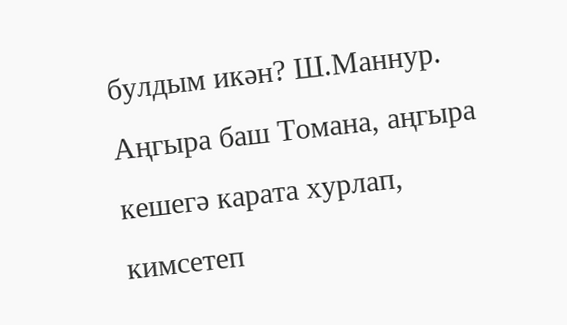булдым икән? Ш.Маннур. Аңгыра баш Томана, аңгыра кешегә карата хурлап, кимсетеп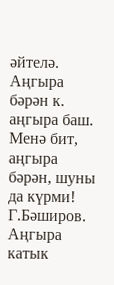әйтелә. Аңгыра бәрән к. аңгыра баш. Менә бит, аңгыра бәрән, шуны да күрми! Г.Бәширов. Аңгыра катык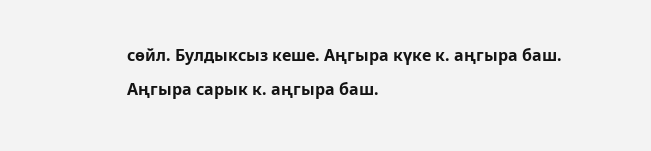сөйл. Булдыксыз кеше. Аңгыра күке к. аңгыра баш. Аңгыра сарык к. аңгыра баш.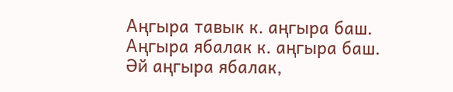Аңгыра тавык к. аңгыра баш. Аңгыра ябалак к. аңгыра баш. Әй аңгыра ябалак,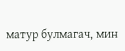матур булмагач, мин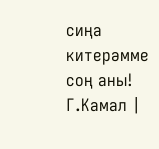сиңа китерәмме соң аны! Г.Камал |